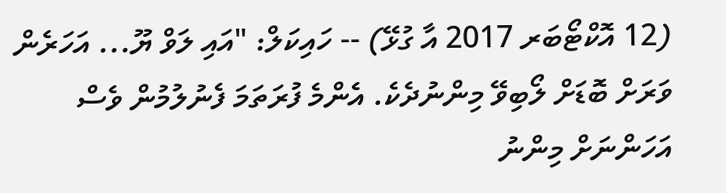(12 އޮކްޓޯބަރ 2017 އާ ގުޅޭ) -- ހައިކަލް: "އައި ލަވް ޔޫ... އަހަރެން ވަރަށް ބޮޑަށް ލޯބިވޭ މިންނުދެކެ. އެންމެ ފުރަތަމަ ފެނުލުމުން ވެސް އަހަންނަށް މިންނު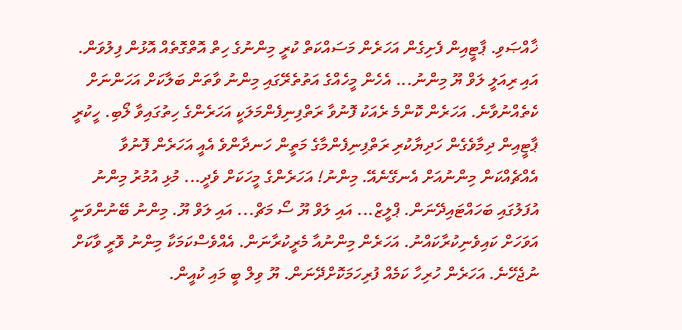ޚާއްޞަވި. ޕާޓީއިން ފެށިގެން އަހަރެން މަސައްކަތް ކުރީ މިންނުގެ ހިތް އޮތްގޮތެއް އޮޅުން ފިލުވަން. އައި ރިއަލީ ލަވް ޔޫ މިންނު... އެހެން މީހެއްގެ އަތުތެރޭގައި މިންނު ވާތަން ބަލާކަށް އަހަންނަށް ކެތެއްނުވާނެ. އަހަރެން ކޮންމެ ރެއަކު ފޮނުވާ ރަތްފިނިފެންމަލަކީ އަހަރެންގެ ހިތުގައިވާ ލޯބި. ހީކުރީ ޕާޓީއިން ދިމާވެގެން ހަދިޔާކުރި ރަތްފިނިފެންމާގެ މަތީން ހަނދާންވެ އެއީ އަހަރެން ފޮނުވާ އެއްޗެއްކަން މިންނުއަށް އެނގޭނެއޭ. މިންނު! އަހަރެންގެ މީހަކަށް ވެދީ... މުޅި އުމުރު މިންނު އުފަލުގައި ބަހައްޓައިދޭނަން. ޕްލީޒް... އައި ލަވް ޔޫ ސޯ މަޗް... އައި ލަވް ޔޫ. މިންނު ބޭނުންވަނީ އަވަހަށް ކައިވެނިކުރާކައްނު. އަހަރެން މިންނުއާ މެރީކުރާނަން. އެއްވެސްކަމަކާ މިންނު ވޮރީ ވާކަށް ނުޖެހޭނެ. އަހަރެން ހުރިހާ ކަމެއް ފުރިހަމަކޮށްދޭނަން. ޔޫ ވިލް ބީ މައި ކުއީން.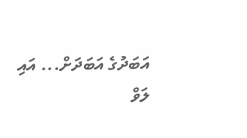އަބަދުގެ އަބަދަށް... އައި ލަވް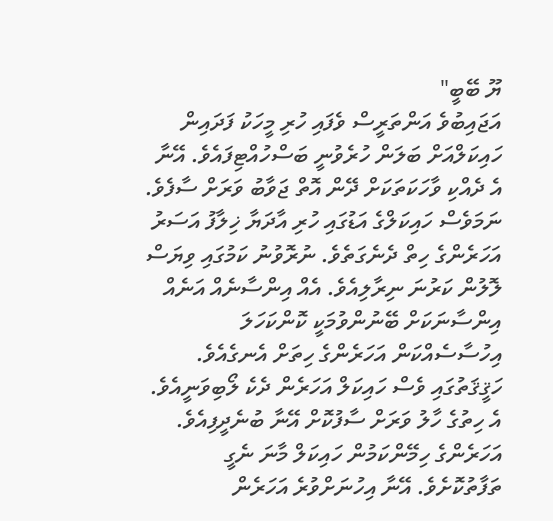ޔޫ ބޭބީ"
އަޖައިބުވެ އަންތަރީސް ވެފައި ހުރި މީހަކު ފަދައިން ހައިކަލްއަށް ބަލަން ހުރެވުނީ ބަސްހުއްޓިފައެވެ. އޭނާ އެ ދެއްކި ވާހަކަތަކަށް ދޭން އޮތް ޖަވާބު ވަރަށް ސާފެވެ. ނަމަވެސް ހައިކަލްގެ އަޑުގައި ހުރި އާދަޔާ ޚިލާފު އަސަރު އަހަރެންގެ ހިތް ދެނެގަތެވެ. ނުރޮވުނު ކަމުގައި ވިޔަސް ލޮލުން ކަރުނަ ނިރާލިއެވެ. އެއް އިންސާނެއް އަނެއް އިންސާނަކަށް ބޭނުންވުމަކީ ކޮންކަހަލަ އިހުސާސެއްކަން އަހަރެންގެ ހިތަށް އެނގެއެވެ. ހަޤީޤަތުގައި ވެސް ހައިކަލް އަހަރެން ދެކެ ލޯބިވަނީއެވެ. އެ ހިތުގެ ހާލު ވަރަށް ސާފުކޮށް އޭނާ ބުނެދީފިއެވެ. އަހަރެންގެ ހިމޭންކަމުން ހައިކަލް މާނަ ނެގީ ތަފާތުކޮށެވެ. އޭނާ އިހުނަށްވުރެ އަހަރެން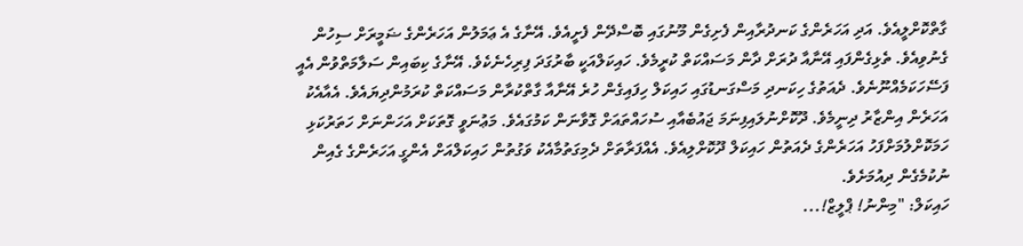ގާތްކޮށްލީއެވެ. އަދި އަހަރެންގެ ކަނދުރާއިން ފެށިގެން މޫނުގައި ބޮސްދޭން ފެށީއެވެ. އޭނާގެ އެ ޢަމަލުން އަހަރެންގެ ޟަމީރަށް ސިހުން ގެނުވިއެވެ. ތެޅިގެންފައި އޭނާއާ ދުރަށް ދާން މަސައްކަތް ކުރީމެވެ. ހައިކަލްއަކީ ބާރުގަދަ ފިރިހެނެކެވެ. އޭނާގެ ކިބައިން ސަލާމަތްވުން އެއީ ފަސޭހަކަމެއްނޫނެވެ. ދެއަތުގެ ހިކަނދި މަސްގަނޑުގައި ހައިކަލް ހިފައިގެން ހުރެ އޭނާއާ ގާތްކުރާން މަސައްކަތް ކުރަމުންދިޔައެވެ. އެއާއެކު އަހަރެން އިންޒާރު ދިނީމެވެ. ދޫކޮށްނުލައިފިނަމަ ޖައުބެއާއި ސުހައްތައަށް ގޮވާނަން ކަމުގައެވެ. މަޢުނަވީ ގޮތަކަށް އަހަންނަށް ހަތަރުކަޅި ހަމަކޮށްލުމަށްފަހު އަހަރެންގެ ދެއަތުން ހައިކަލް ދޫކޮށްލިއެވެ. އެއްފަރާތަށް ދެމިގަތުމާއެކު ވަގުތުން ހައިކަލްއަށް އެންގީ އަހަރެންގެ ގެއިން ނުކުމެގެން ދިއުމަށެވެ.
ހައިކަލް: "މިންނު! ޕްލީޒް!...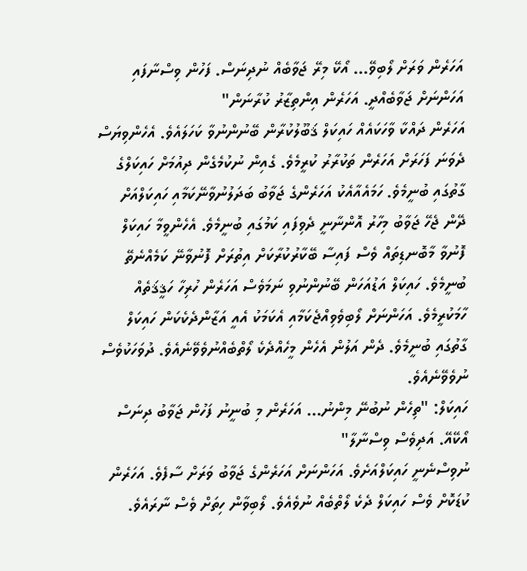އަހަރެން ވަރަށް ލޯބިވޭ... އޯކޭ މިރޭ ޖަވާބެއް ނުދިނަސް. ފަހުން ވިސްނާފައި އަހަންނަށް ޖަވާބެއްދީ. އަހަރެން އިންތިޒާރު ކުރާނަން"
އަހަރެން ދައްކާ ވާހަކައެއް ހައިކަލް ޤަބޫލުކުރާން ބޭނުންނުވާ ކަހަލައެވެ. އެހެންވިޔަސް ދެވަނަ ފަހަރަށް އަހަރެން ތަކުރާރު ކުރީމެވެ. ގެއިން ނުކުމެގެން ދިއުމަށް ހައިކަލްގެ ގާތުގައި ބުނީމެވެ. ހަމައެއާއެކު އަހަރެންގެ ޖަވާބު ބަދަލުނުވާނޭކަމާއި ހައިކަލްއަށް ދޭން ޖެހޭ ޖަވާބު މިހާރު އޮންނާނީ ދެވިފައި ކަމުގައި ބުނީމެވެ. އެހެންވީމާ ހައިކަލް ފޮނުވާ މާބޮނޑިތައް ވެސް ފައިސާ ބޭކާރުކުރާކަށް އިތުރަށް ފޮނުވާނޭ ކަމެއްނެތޭ ބުނީމެވެ. ހައިކަލް އަޑުއަހަން ބޭނުންނުވި ނަމަވެސް އަހަރެން ހުރިހާ ހަޤީޤަތެއް ހާމަކުރީމެވެ. އަހަންނަށް ލޯބިވެވިއްޖެކަމާއި އެކަމަކު އެއީ އަޒާންދެކެކަން ހައިކަލް ގާތުގައި ބުނީމެވެ. ދެން އަލުން އެހެން މީހެއްދެކެ ލޯތްބެއްނުވެވޭނެއެވެ. ދުވަހަކުވެސް ނުވެވޭނެއެވެ.
ހައިކަލް: "ތިހެން ނުބުނޭ މިންނު... އަހަރެން މި ބުނީނު ފަހުން ޖަވާބު ދިނަސް އޯކޭއޭ. އަދިވެސް ވިސްނާލާ"
ނުވިސްނެނީ ހައިކަލްއަށެވެ. އަހަންނަށް އަހަރެންގެ ޖަވާބު ވަރަށް ސާފެވެ. އަހަރެން ކުޑަކޮށް ވެސް ހައިކަލް ދެކެ ލޯތްބެއް ނުވެއެވެ. ލޯބިވާން ހިތަށް ވެސް ނާރައެވެ.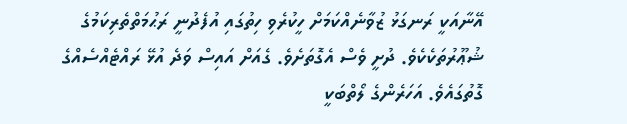އޭނާއަކީ ރަނގަޅު ޒުވާނެއްކަމަށް ހީކުރެވި ހިތުގައި އުފެދުނީ ރަޙުމަތްތެރިކަމުގެ ޝުޢޫރުތަކެކެވެ. ދުށީ ވެސް އެގޮތަށެވެ. ގެއަށް އައިސް ވަދެ އުޅޭ ރައްޓެއްސެއްގެ ގޮތުގައެވެ. އަހަރެންގެ ލޯތްބަކީ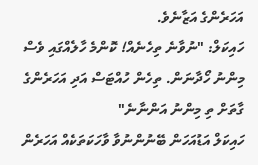އަހަރެންގެ އަޒާނެވެ.
ހައިކަލް: "ނުވާނެ ތިހެނެއް! ކޮންމެ ހާލެއްގައި ވެސް މިންނު ހޯދާނަން. ތިހެން ހުއްޓަސް އަދި އަހަރެންގެ ގާތަށް ތި މިންނު އަންނާނެ"
ހައިކަލް އަޑުއަހަން ބޭނުންނުވާ ވާހަކަތަކެއް އަހަރެން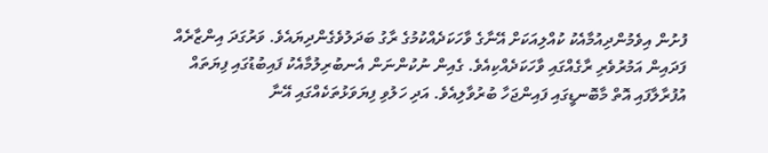ފުށުން އިވެމުންދިއުމާއެކު ކުއްލިއަކަށް އޭނާގެ ވާހަކަދެއްކުމުގެ ރާގު ބަދަލުވެގެންދިޔައެވެ. ވަރުގަދަ އިންޒާރެއް ފަދައިން އަމުރުވެރި ރާގެއްގައި ވާހަކަދެއްކިއެވެ. ގެއިން ނުކުންނަން އެނބުރިލުމާއެކު ފައިބުޑުގައި ފިޔަތައް އުފުރާލާފައި އޮތް މާބޮނޑީގައި ފައިންޖަހާ ބުރުވާލިއެވެ. އަދި ހަލުވި ފިޔަވަޅުތަކެއްގައި އޭނާ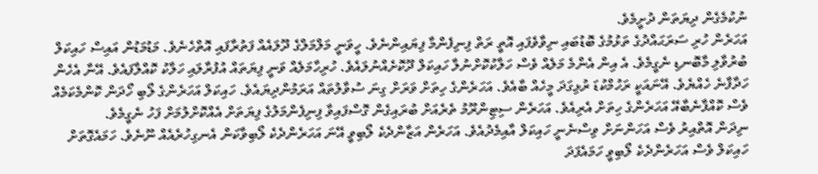ނުކުމެގެން ދިޔަތަން ދުށީމެވެ.
އަހަރެން ހުރި ސަރަޙައްދުގެ ތަޅުމުގެ ބޮޑުބައި ނިވާވެފައި އޮތީ ރަތް ފިނިފެންމާ ފިޔައިންނެވެ. ހީވަނީ މަލްމަލްގެ ދޫލައެއް ފަތުރާފައި އޮތްހެނެވެ. މަޑުމަޑުން އައިސް ހައިކަލް ބުރުވާލި މާބޮނޑި ނެގީމެވެ. އެ އިން އެންމެ މަލެއް ވެސް ހަލާކުކޮށްނުލާ ހައިކަލް ދޫކޮށެއްނުލައެވެ. ހުރިހާމަލެއް ވަނީ ފިޔަތައް އުފުރާލައި ހަލާކު ކޮއްލާފައެވެ. އޭނާ އެހެން ހަދާފާނެ ހެއްޔެވެ. އޭނައަކީ ރަހުމްކުޑަ ރުޅިގަދަ މީހެއް ބާއެވެ. އަހަރެންގެ ހިތަށް ވަރަށް ގިނަ ސުވާލުތައް އަރަމުންދިޔައެވެ. ހައިކަލް އަހަރެންގެ ލޯބި ހޯދަން ކޮންމެކަމެއް ވެސް ކޮއްފާނެބާއޭ އަހަރެންގެ ހިތަށް އެރިއެވެ. އަހަރެން ސިޓިންރޫމު ތެރެއަށް ބުރައިގެން ގޮސްފައިވާ ފިނިފެންމަލުގެ ފިޔަތަށް އެއްކޮށްލުމަށް ފަހު ނެގީމެވެ.
ނިދަން އޮތްއިރު ވެސް އަހަންނަށް ވިސްނެނީ ހައިކަލް އާއިމެދުއެވެ. އަހަރެން އަޒާންދެކެ ލޯބިވީ އޭނަ އަހަރެންދެކެ ލޯބިވާކަން އެނގިހުރެއެއް ނޫނެވެ. ހަމައެގޮތަށް ހައިކަލް ވެސް އަހަރެންދެކެ ލޯބިވީ ހަމައެފަދަ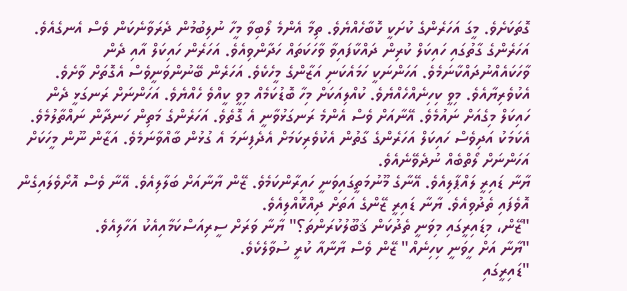ގޮތަކަށެވެ. މީގަ އަހަރެންގެ ކުށަކީ ކޮބާހެއްޔެވެ. ތިމާ އެންމެ ލޯބިވާ މީހާ ނުލިބުމުން ދެރަވާނެކަން ވެސް އެނގެއެވެ. އަހަރެންގެ ގާތުގައި ހައިކަލް ކުރިން ދައްކާފައިވާ ވާހަކަތައް ހަދާންވިއެވެ. އަހަރެން ހައިކަލް އާއި ދެން ވާހަކައެއްނުދައްކާނަމެވެ. އަހަންނަކީ ހަމައެކަނި އަޒާންގެ މީހެކެވެ. އަހަރެން ބޭނުންވަނީވެސް އެގޮތަށް ވާށެވެ. އެކުވެރިޔާއެވެ. މިވީ ކިހިނެއްހެއްޔެވެ. ކުއްލިއަކަށް މިހާ ބޮޑުކަމެއް މިވީ ކީއްވެ ހެއްޔެވެ. އަހަންނަށް ރަނގަޅީ ދެން ހައިކަލް މިގެއަށް ނައުމެވެ. އޭނާއަށް ވެސް އެންމެ ރަނގަޅުވާނީ އެ ގޮތެވެ. އަހަރެންގެ މަތިން ހަނދާން ނައްތާލުމެވެ. އެކަމަކު އަދިވެސް ހައިކަލް އަހަރެންގެ ގާތުން އެކުވެރިކަމަށް އެދެފިނަމަ އެ ގުޅުން ބާއްވާނަމެވެ. އަޒާން ނޫން މީހަކަށް އަހަންނަށް ލޯތްބެއް ނުދެވޭނެއެވެ.
ޔާނާ ޑައިރީ ލައްޕާލިއެވެ. އޭނާގެ މޫނުމަތީގައިވަނީ ހައިރާންކަމެވެ. ޒޭން ޔާނާއަށް ބަލާލިއެވެ. އޭނާ ވެސް އޮށޯވެލައިގެން އޮވެފައި ތެދުވިއެވެ. ޔާނާ ޑައިރީ ޒޭންގެ އަތަށް ދިއްކޮއްލިއެވެ.
"ޒޭން، މިޑައިރީގައި މިވަނީ ތެދުކަން ޤަބޫލުކުރަންތަ؟" ޔާނާ ވަރަށް ސީރިއަސްކަމާއިއެކު އަހާލިއެވެ.
"ޔާނާ އަށް ހީވަނީ ކިހިނެއް" ޒޭން ވެސް ޔާނާއާ ކުރީ ސުވާލެކެވެ.
"ޑައިރީގައި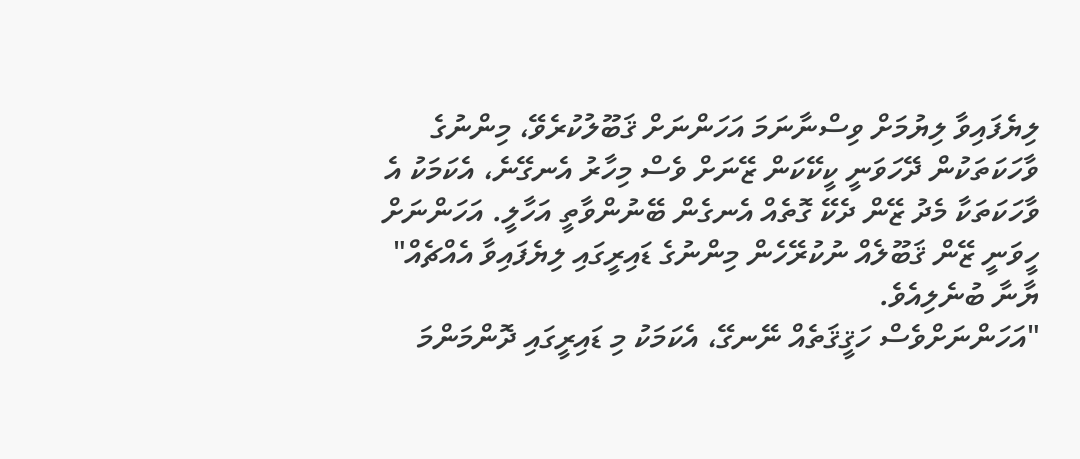ލިޔެފައިވާ ލިޔުމަށް ވިސްނާނަމަ އަހަންނަށް ޤަބޫލުކުރެވޭ، މިންނުގެ ވާހަކަތަކުން ދޭހަވަނީ ކީކޭކަން ޒޭނަށް ވެސް މިހާރު އެނގޭނެ، އެކަމަކު އެ ވާހަކަތަކާ މެދު ޒޭން ދެކޭ ގޮތެއް އެނގެން ބޭނުންވާތީ އަހާލީ. އަހަންނަށް ހީވަނީ ޒޭން ޤަބޫލެއް ނުކުރޭހެން މިންނުގެ ޑައިރީގައި ލިޔެފައިވާ އެއްޗެއް" ޔާނާ ބުނެލިއެވެ.
"އަހަންނަށްވެސް ހަޤީޤަތެއް ނޭނގޭ، އެކަމަކު މި ޑައިރީގައި ދޮންމަންމަ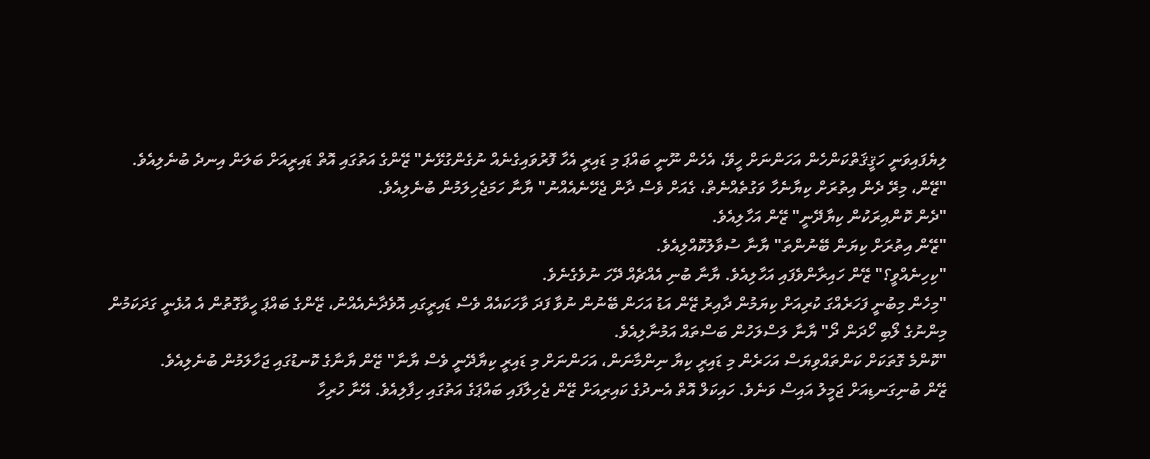ލިޔެފައިވަނީ ހަޤީޤަތްކަންހެން އަހަންނަށް ހީވޭ، އެހެން ނޫނީ ބައްޕަ މި ޑައިރީ އެހާ ފޮރުވައިގެނެއް ނުގެންގުޅޭނެ" ޒޭންގެ އަތުގައި އޮތް ޑައިރީއަށް ބަލަން އިނދެ ބުނެލިއެވެ.
"ޒޭން، މިރޭ ދެން އިތުރަށް ކިޔާނެހާ ވަގުތެއްނެތް، ގެއަށް ވެސް ދާން ޖެހޭނެއެއްނު" ޔާނާ ހަމަޖެހިލަމުން ބުނެލިއެވެ.
"ދެން ކޮންއިރަކުން ކިޔާދޭނީ" ޒޭން އަހާލިއެވެ.
"ޒޭން އިތުރަށް ކިޔަން ބޭނުންތަ" ޔާނާ ސުވާލުކޮއްލިއެވެ.
"ކިހިނެއްވީ؟" ޒޭން ހައިރާންވެފައި އަހާލިއެވެ. ޔާނާ ބުނި އެއްޗެއް ދޭހަ ނުވެގެނެވެ.
"މިހެން މިބުނީ ފަހަރެއްގަ ކުރިއަށް ކިޔަމުން ދާއިރު ޒޭން އަޑު އަހަން ބޭނުން ނުވާ ފަދަ ވާހަކައެއް ވެސް ޑައިރީގައި އޮވެދާނެއެއްނު، ޒޭންގެ ބައްޕަ ހީވާގޮތުން އެ އުޅެނީ ގަދަކަމުން މިންނުގެ ލޯބި ހޯދަން ދޯ" ޔާނާ ލަސްލަހުން ބަސްތައް އަމުނާލިއެވެ.
"ކޮންމެ ގޮތަކަށް ކަންތައްވިޔަސް އަހަރެން މި ޑައިރީ ކިޔާ ނިންމާނަން، އަހަންނަށް މި ޑައިރީ ކިޔާދޭނީ ވެސް ޔާނާ" ޒޭން ޔާނާގެ ކޮނޑުގައި ޖަހާލަމުން ބުނެލިއެވެ.
ޒޭން ބުނިގަނޑިއަށް ޖަމީލު އައިސް ވަނެވެ. ހައިކަލް އޮތް އެނދުގެ ކައިރިއަށް ޒޭން ޖެހިލާފައި ބައްޕަގެ އަތުގައި ހިފާލިއެވެ. އޭނާ ހުރިހާ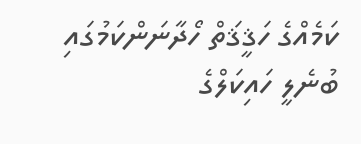ކަމެއްގެ ހަޤީޤަތް ހޯދާނަންކަމުގައި ބުނެލީ ހައިކަލްގެ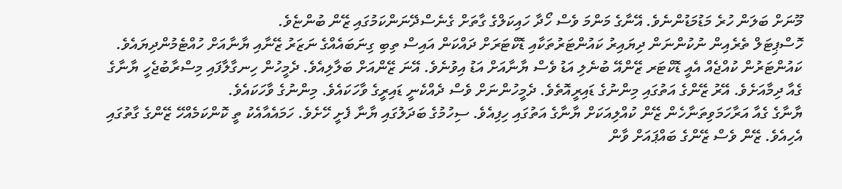މޫނަށް ބަލަން ހުރެ މަޑުމަޑުންނެވެ. އޭނާގެ މަންމަ ވެސް ހޯދާ ހައިކަލްގެ ގާތަށް ގެނެސްދޭނަންކަމުގައި ޒޭން ބުންޏެވެ.
ހޮސްޕިޓަލް ތެރެއިން ނުކުންނަން ދިޔައިރު ކައުންޓަރުތަކާއި ޑޮކްޓަރަށް ދައްކަން އައިސް ތިބި ގިނަބައެއްގެ ނަޒަރު ޒޭނާއި ޔާނާއަށް ހުއްޓެމުންދިޔައެވެ. ކައުންޓަރުން ކުއްޖެއް އެއީ ޑޮކްޓަރ ޒޭންއޭ ބުނެލި އަޑު ވެސް ޔާނާއަށް އަޑު އިވުނެވެ. އޭނަ ޒޭންއަށް ބަލާލިއެވެ. ދެމީހުން ހިނގާލާފައި މިސްރާބުޖެހީ ޔާނާގެ ގެއާ ދިމާއަށެވެ. އޭރު ޒޭންގެ އަތުގައި މިންނުގެ ޑައިރީއޮތެވެ. ދެމީހުންނަށް ވެސް ދެއްކެނީ ޑައިރީގެ ވާހަކައެވެ. މިންނުގެ ވާހަކައެވެ.
ޔާނާގެ ގެއާ އަރާހަމަވިތަނާހެން ޒޭން ކުއްލިއަކަށް ޔާނާގެ އަތުގައި ހިފިއެވެ. ސިހުމުގެ ބަދަލުގައި ޔާނާ ފެށީ ހޭށެވެ. ހަމައެއާއެކު ތީ ކޮންކަމެއްހޭ ޒޭންގެ ގާތުގައި އެހިއެވެ. ޒޭން ވެސް ޒޭންގެ ބައްޕައަށް ވާން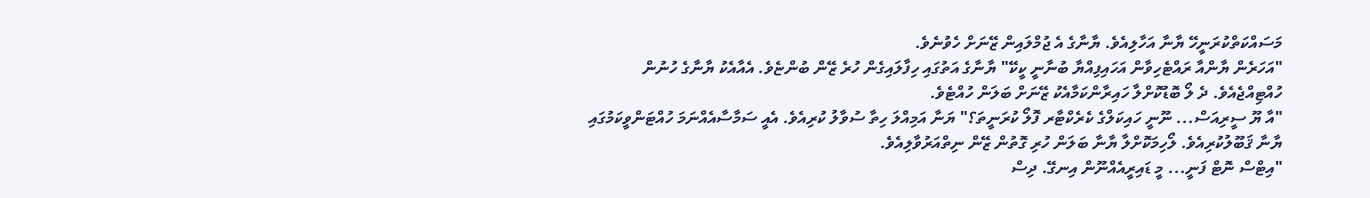މަސައްކަތްކުރަނީހޭ ޔާނާ އަހާލިއެވެ. ޔާނާގެ އެ ޖުމްލައިން ޒޭނަށް ހެވުނެވެ.
"އަހަރެން ޔާންއާ ރައްޓެހިވާން އަހައިފިއްޔާ ބުނާނީ ކީކޭ" ޔާނާގެ އަތުގައި ހިފާލައިގެން ހުރެ ޒޭން ބުންޏެވެ. އެއާއެކު ޔާނާގެ ހުނުން ހުއްޓިއްޖެއެވެ. ދެ ލޯ ބޮޑުކޮށްލާ ހައިރާންކަމާއެކު ޒޭނަށް ބަލަން ހުއްޓެވެ.
"އާ ޔޫ ސީރިއަސް... ނޫނީ ހައިކަލްގެ ކެރެކްޓާރ ފޮލޯ ކުރަނީތަ؟" ޔަނާ އަމިއްލަ ހިތާ ސުވާލު ކުރިއެވެ. އެއީ ސަމާސާއެއްނަމަ ހުއްޓަންވީކަމުގައި ޔާނާ ޤަބޫލުކުރިއެވެ. ލޯހިމަކޮށްލާ ޔާނާ ބަލަން ހުރި ގޮތުން ޒޭން ނިތްއަރުވާލިއެވެ.
"އިޓްސް ނޮޓް ފަނީ... މީ ޑައިރީއެއްނޫން އިނގޭ. ދިސް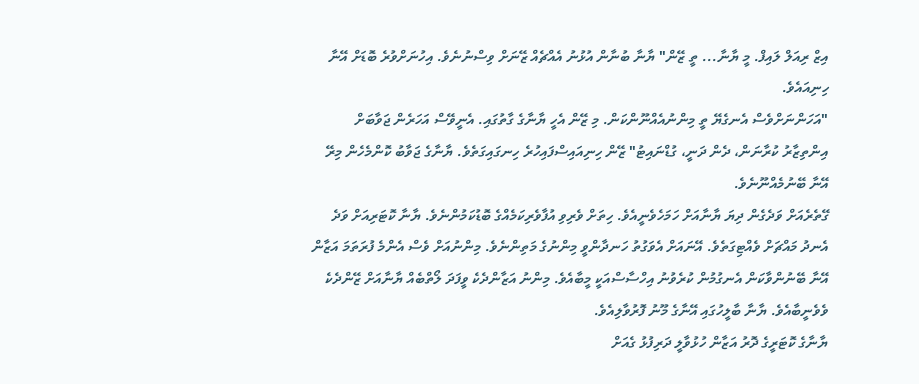އިޒް ރިއަލް ލައިފް. މީ ޔާނާ... ތީ ޒޭން" ޔާނާ ބުނާން އުޅުނު އެއްޗެއް ޒޭނަށް ވިސްނުނެވެ. އިހުނަށްވުރެ ބޮޑަށް އޭނާ ހިނިއައެވެ.
"އަހަންނަށްވެސް އެނގެޔޭ ތީ މިންނުއެއްނޫންކަން. މި ޒޭން އެހީ ޔާނާގެ ގާތުގައި. އެނީވޭސް އަހަރެން ޖަވާބަށް އިންތިޒާރު ކުރާނަން، ދެން ދަނީ، ގުޑްނައިޓު" ޒޭން ހިނިއައިސްފައިހުރެ ހިނގައިގަތެވެ. ޔާނާގެ ޖަވާބު ކޮންމެހެން މިރޭ އޭނާ ބޭނުމެއްނޫނެވެ.
ގޭތެރެއަށް ވަދެގެން ދިޔަ ޔާނާއަށް ހަމަހެވެނީއެވެ. ހިތަށް ވެރިވި އުފާވެރިކަމެއްގެ ބޮޑުކަމުންނެވެ. ޔާނާ ކޮޓަރިއަށް ވަދެ އެނދު މައްޗަށް ވެއްޓިގަތެވެ. އޭނައަށް އެވަގުތު ހަނދާންވީ މިންނުގެ މަތިންނެވެ. މިންނުއަށް ވެސް އެންމެ ފުރަތަމަ އަޒާން އޭނާ ބޭނުންވާކަން އެނގުމުން ކުރެވުނު އިހްސާސްއަކީ މީބާއެވެ. މިންނު އަޒާންދެކެ ވީފަދަ ލޯތްބެއް ޔާނާއަށް ޒޭންދެކެ ވެވެނީބާއެވެ. ޔާނާ ބާލީހުގައި އޭނާގެ މޫނު ފޮރުވާލިއެވެ.
ޔާނާގެ ކޮޓަރީގެ ދޮރު އަޒާން ހުޅުވާލީ ދަރިފުޅު ގެއަށް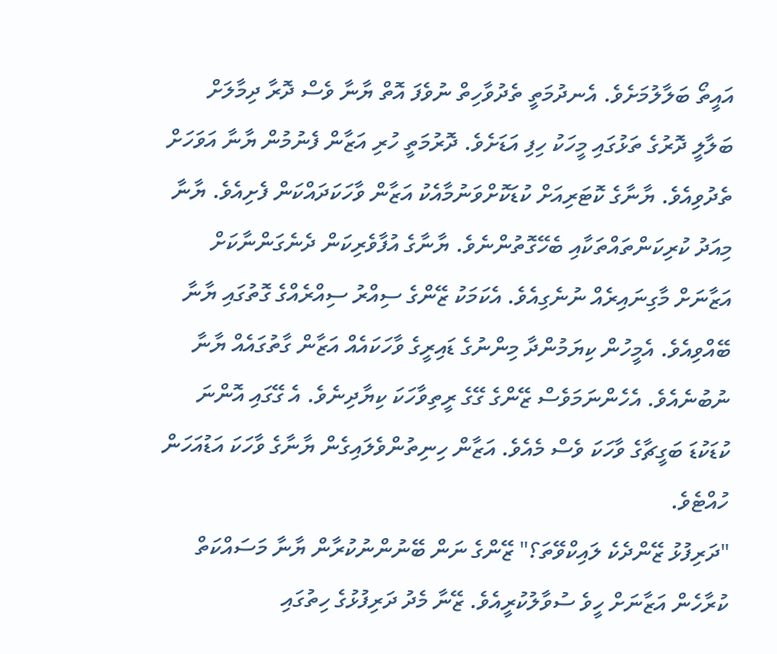އައީތޯ ބަލާލުމަށެވެ. އެނދުމަތީ ތެދުވާހިތް ނުވެފަ އޮތް ޔާނާ ވެސް ދޮރާ ދިމާލަށް ބަލާލީ ދޮރުގެ ތަޅުގައި މީހަކު ހިފި އަޑަށެވެ. ދޮރުމަތީ ހުރި އަޒާން ފެނުމުން ޔާނާ އަވަހަށް ތެދުވިއެވެ. ޔާނާގެ ކޮޓަރިއަށް ކުޑަކޮށްވަނުމާއެކު އަޒާން ވާހަކަދައްކަން ފެށިއެވެ. ޔާނާ މިއަދު ކުރިކަންތައްތަކާއި ބެހޭގޮތުންނެވެ. ޔާނާގެ އުފާވެރިކަން ދެނެގަންނާކަށް އަޒާނަށް މާގިނައިރެއް ނުނެގިއެވެ. އެކަމަކު ޒޭންގެ ސިއްރު ސިއްރެއްގެ ގޮތުގައި ޔާނާ ބޭއްވިއެވެ. އެމީހުން ކިޔަމުންދާ މިންނުގެ ޑައިރީގެ ވާހަކައެއް އަޒާން ގާތުގައެއް ޔާނާ ނުބުނެއެވެ. އެހެންނަމަވެސް ޒޭންގެ ގޭގެ ރީތިވާހަކަ ކިޔާދިނެވެ. އެ ގޭގައި އޮންނަ ކުޑަކުޑަ ބަގީޗާގެ ވާހަކަ ވެސް މެއެވެ. އަޒާން ހިނިތުންވެލައިގެން ޔާނާގެ ވާހަކަ އަޑުއަހަން ހުއްޓެވެ.
"ދަރިފުޅު ޒޭންދެކެ ލައިކްވޭތަ؟" ޒޭންގެ ނަން ބޭނުންނުކުރާން ޔާނާ މަސައްކަތް ކުރާހެން އަޒާނަށް ހީވެ ސުވާލުކުރީއެވެ. ޒޭނާ މެދު ދަރިފުޅުގެ ހިތުގައި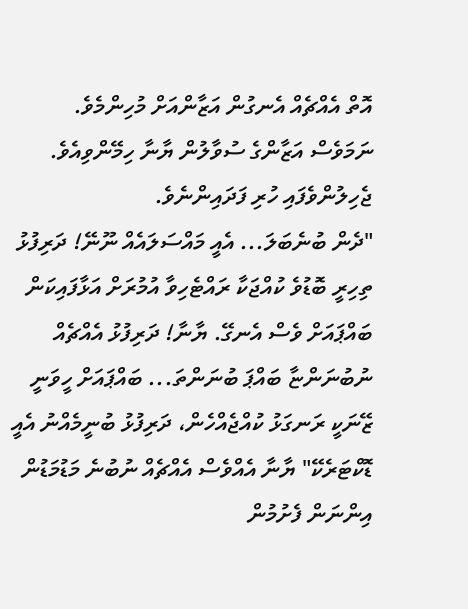އޮތް އެއްޗެއް އެނގުން އަޒާންއަށް މުހިންމެވެ. ނަމަވެސް އަޒާންގެ ސުވާލުން ޔާނާ ހިމޭންވިއެވެ. ޖެހިލުންވެފައި ހުރި ފަދައިންނެވެ.
"ދެން ބުނެބަލަ... އެއީ މައްސަލައެއް ނޫނޭ! ދަރިފުޅު ތިހިރީ ބޮޑުވެ ކުއްޖަކާ ރައްޓެހިވާ އުމުރަށް އަޅާފައިކަން ބައްޕައަށް ވެސް އެނގޭ. ޔާނާ! ދަރިފުޅު އެއްޗެއް ނުބުނަންޏާ ބައްޕަ ބުނަންތަ... ބައްޕައަށް ހީވަނީ ޒޭނަކީ ރަނގަޅު ކުއްޖެއްހެން، ދަރިފުޅު ބުނީމެއްނު އެއީ ޑޮކްޓަރެކޭ" ޔާނާ އެއްވެސް އެއްޗެއް ނުބުނެ މަޑުމަޑުން އިންނަން ފެށުމުން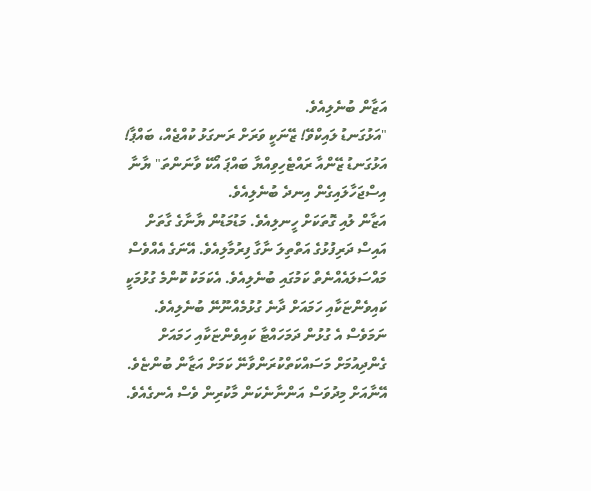އަޒާން ބުނެލިއެވެ.
"އަޅުގަނޑު ލައިކްވޭ! ޒޭނަކީ ވަރަށް ރަނގަޅު ކުއްޖެއް، ބައްޕާ! އަޅުގަނޑު ޒޭންއާ ރައްޓެހިވިއްޔާ ބައްޕަ އޯކޭ ވާނަންތަ" ޔާނާ އިސްޖަހާލައިގެން އިނދެ ބުނެލިއެވެ.
އަޒާން ލުއި ގޮތަކަށް ހީނލިއެވެ. މަޑުމަޑުން ޔާނާގެ ގާތަށް އައިސް ދަރިފުޅުގެ އަތްތިލަ ނާގާ ފިރުމާލިއެވެ. އޭނަގެ އެއްވެސް މައްސަލައެއްނެތް ކަމުގައި ބުނެލިއެވެ. އެކަމަކު ކޮންމެ ގުޅުމަކީ ކައިވެންޏަކާއި ހަމައަށް ދާނެ ގުޅުމެއްނޫނޭ ބުނެލިއެވެ. ނަމަވެސް އެ ގުޅުން ދަމަހައްޓާ ކައިވެންޏަކާއި ހަމައަށް ގެންދިއުމަށް މަސައްކަތްކުރަންވާނޭ ކަމަށް އަޒާން ބުންޏެވެ. އޭނާއަށް މިދުވަސް އަންނާނެކަން މާކުރިން ވެސް އެނގެއެވެ.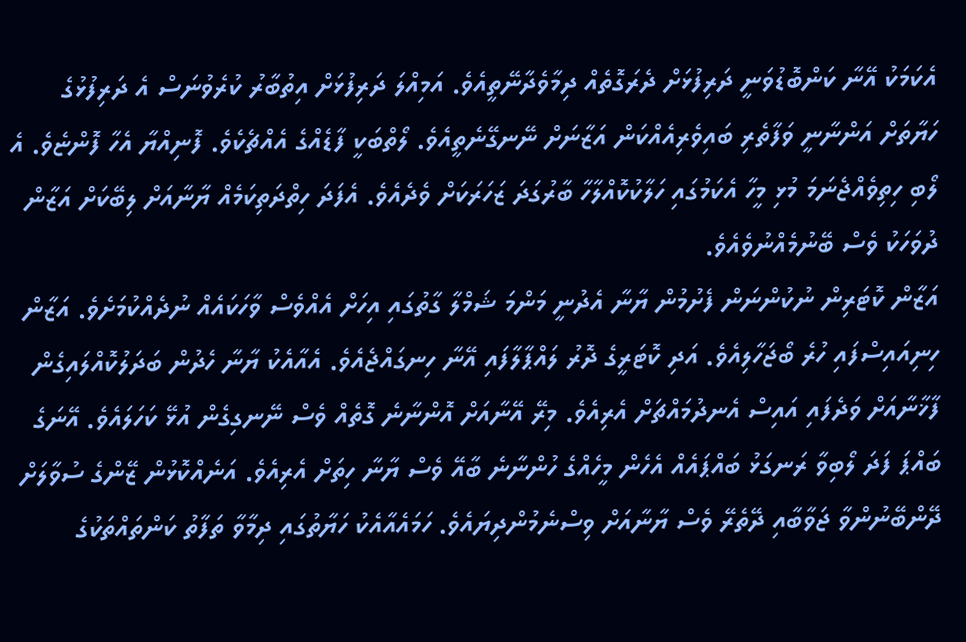އެކަމަކު އޭނާ ކަންބޮޑުވަނީ ދަރިފުޅަށް ދެރަގޮތެއް ދިމާވެދާނޭތީއެވެ. އަމިއްލަ ދަރިފުޅަށް އިތުބާރު ކުރެވުނަސް އެ ދަރިފުޅުގެ ހަޔާތަށް އަންނާނީ ވަފާތެރި ބައިވެރިއެއްކަން އަޒާނަށް ނޭނގޭނެތީއެވެ. ލޯތްބަކީ ފާޑެއްގެ އެއްޗެކެވެ. ފޮނިއްޔާ އެހާ ފޮންޏެވެ. އެ ލޯބި ހިތިވެއްޖެނަމަ މުޅި މީހާ އެކަމުގައި ހަލާކުކޮއްލާހާ ބާރުގަދަ ޒަހަރަކަށް ވެދެއެވެ. އެފަދަ ހިތްދަތިކަމެއް ޔާނާއަށް ލިބޭކަށް އަޒާން ދުވަހަކު ވެސް ބޭނުމެއްނުވެއެވެ.
އަޒާން ކޮޓަރިން ނުކުންނަން ފެށުމުން ޔާނާ އެދުނީ މަންމަ ޝަމްލާ ގާތުގައި އިހަށް އެއްވެސް ވާހަކައެއް ނުދެއްކުމަށެވެ. އަޒާން ހިނިއައިސްފައި ހުރެ ބޯޖަހާލިއެވެ. އަދި ކޮޓަރީގެ ދޮރު ލައްޕާލާފައި އޭނާ ހިނގައްޖެއެވެ. އެއާއެކު ޔާނާ ހެދުން ބަދަލުކޮއްލައިގެން ފާޚާނާއަށް ވަދެފައި އައިސް އެނދުމައްޗަށް އެރިއެވެ. މިރޭ އޭނާއަށް އޮންނާނެ ގޮތެއް ވެސް ނޭނގިގެން އުޅޭ ކަހަލައެވެ. އޭނަގެ ބައްޕަ ފަދަ ލޯބިވާ ރަނގަޅު ބައްޕައެއް އެހެން މީހެއްގެ ހުންނާނެ ބާއޭ ވެސް ޔާނާ ހިތަށް އެރިއެވެ. އަނެއްކޮޅުން ޒޭންގެ ސުވާލަށް ދޭންބޭނުންވާ ޖަވާބާއި ދޭތެރޭ ވެސް ޔާނާއަށް ވިސްނެމުންދިޔައެވެ. ހަމައެއާއެކު ހަޔާތުގައި ދިމާވާ ތަފާތު ކަންތައްތަކުގެ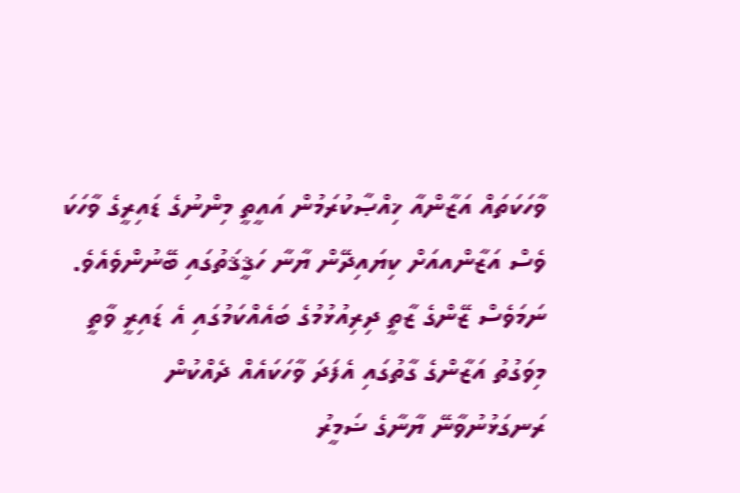ވާހަކަތައް އަޒާންއާ ޚިއްޞާކުރަމުން އައީތީ މިންނުގެ ޑައިރީގެ ވާހަކަ ވެސް އަޒާންއއަށް ކިޔައިދޭން ޔާނާ ހަޤީޤަތުގައި ބޭނުންވެއެވެ. ނަމަވެސް ޒޭންގެ ޒާތީ ދިރިއުޅުމުގެ ބައެއްކަމުގައި އެ ޑައިރީ ވާތީ މިވަގުތު އަޒާންގެ ގާތުގައި އެފަދަ ވާހަކައެއް ދެއްކުން ރަނގަޅުނުވާނޭ ޔާނާގެ ޟަމީރު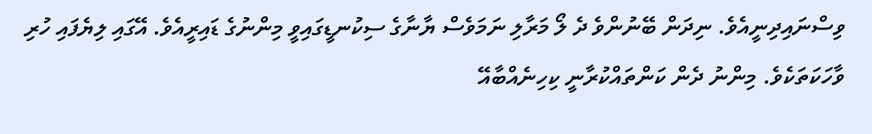ވިސްނައިދިނީއެވެ. ނިދަން ބޭނުންވެ ދެ ލޯ މަރާލި ނަމަވެސް ޔާނާގެ ސިކުނޑީގައިވީ މިންނުގެ ޑައިރީއެވެ. އޭގައި ލިޔެފައި ހުރި ވާހަކަތަކެވެ. މިންނު ދެން ކަންތައްކުރާނީ ކިހިނެއްބާއޭ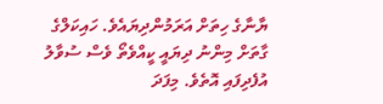ޔާނާގެ ހިތަށް އަރަމުންދިޔައެވެ. ހައިކަލްގެ ގާތަށް މިންނު ދިޔައީ ކީއްވެތޯ ވެސް ސުވާލު އުފެދިފައި އޮތެވެ. މިފަދަ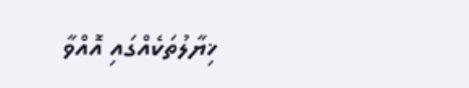ޚިޔާލުތަކެއްގައި އޮއްވާ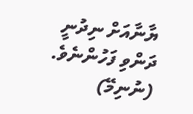ޔާނާއަށް ނިދުނީ ދަންވި ފަހުންނެވެ. (ނުނިމޭ)